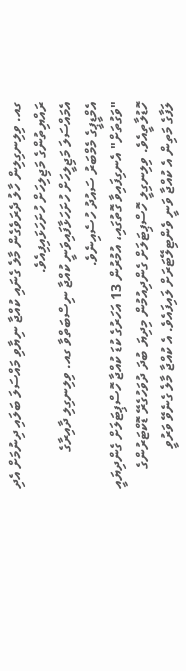ގއ. ވިލިނގިލިން ހާލު ދެރަވެގެން މާލެ ގެނައި ކުއްޖާ ނިޔާވި މައްސަލަ ބަލައި ދިނުމަށް އެދި ރައްޔިތުންގެ މަޖިލިހަށް ހުށަހަޅައިފިއެވެ.
އެމައްސަލަ މަޖިލީހަށް ހުށަހަޅާފައިވަނީ ކުއްޖާ ނިސްބަތްވާ ގއ. ވިލިނގިލި ދާއިރާގެ އެމްޑީޕީގެ މެމްބަރު ސައުދު ހުސެއިނެވެ.
"ވަގުތަށް" އެނގިފައިވާ ގޮތުގައި، އުމުރުން 13 އަހަރުގެ ކުޑަ ކުއްޖާ ހޮސްޕިޓަލަށް ގެންދިޔައީ ހޮޑުލާތީއެވެ. ވިލިނގިލީ ހޮސްޕިޓަލަށް ގެންދިއުމުން މިދިޔަ ބުދަ ދުވަހުގެރޭ ޑޮކްޓަރުންގެ ލަފާގެ މަތިން އެ ކުއްޖާ ވަނީ ވެންޓިލޭޓަރަށް ލައިފައެވެ. އެ ކުއްޖާ މާލެ ގެނެވޭ ވަރުވީ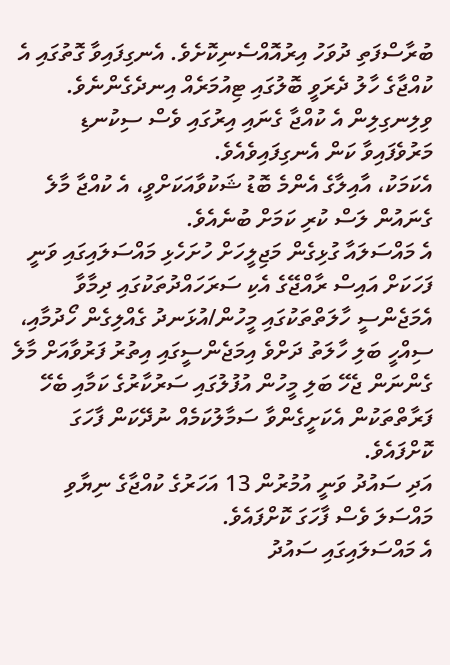ބުރާސްފަތި ދުވަހު އިރުއޮއްސެނިކޮށެވެ. އެނގިފައިވާ ގޮތުގައި އެ ކުއްޖާގެ ހާލު ދެރަވީ ބޮލުގައި ޓިއުމަރެއް އިނދެގެންނެވެ.
ވިލިނގިލިން އެ ކުއްޖާ ގެނައި އިރުގައި ވެސް ސިކުނޑި މަރުވެފައިވާ ކަން އެނގިފައިވެއެވެ.
އެކަމަކު، އާއިލާގެ އެންމެ ބޮޑު ޝަކުވާއަކަށްވީ، އެ ކުއްޖާ މާލެ ގެނައުން ލަސް ކުރި ކަމަށް ބުނެއެވެ.
އެ މައްސަލައާ ގުޅިގެން މަޖިލީހަށް ހުށަހެޅި މައްސަލައިގައި ވަނީ ފަހަކަށް އައިސް ރާއްޖޭގެ އެކި ސަރަހައްދުތަކުގައި ދިމާވާ އެމަޖެންސީ ހާލަތްތަކުގައި މީހުން/އުޅަނދު ގެއްލިގެން ހޯދުމާއި، ސިއްހީ ބަލި ހާލަތު ދަށްވެ އިމަޖެންސީގައި އިތުރު ފަރުވާއަށް މާލެ ގެންނަން ޖެހޭ ބަލި މީހުން އުފުލުގައި ސަރުކާރުގެ ކަމާއި ބެހޭ ފަރާތްތަކުން އެކަށީގެންވާ ސަމާލުކަމެއް ނުދޭކަން ފާހަގަ ކޮށްފައެވެ.
އަދި ސައުދު ވަނީ އުމުރުން 13 އަހަރުގެ ކުއްޖާގެ ނިޔާވި މައްސަލަ ވެސް ފާހަގަ ކޮށްފައެވެ.
އެ މައްސަލައިގައި ސައުދު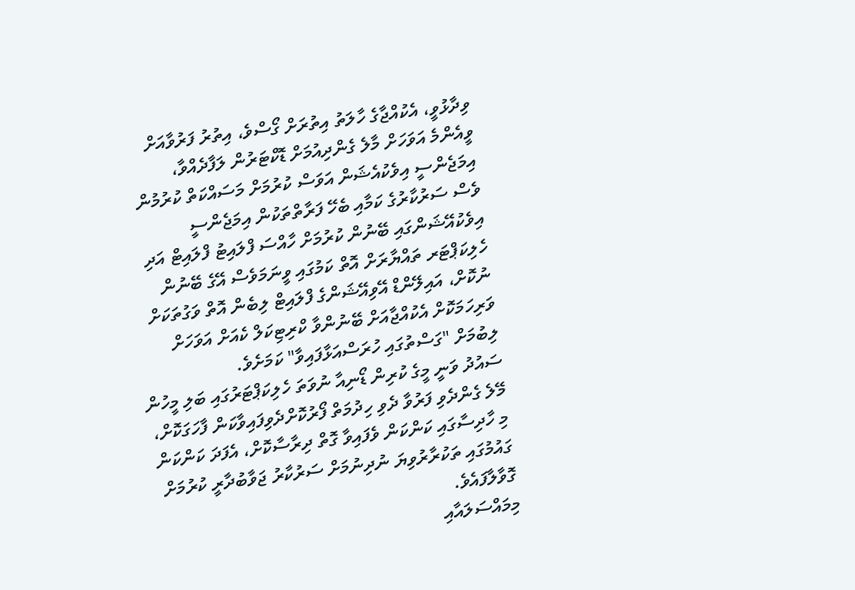ވިދާޅުވީ، އެކުއްޖާގެ ހާލަތު އިތުރަށް ގޯސްވެ، އިތުރު ފަރުވާއަށް ވީއެންމެ އަވަހަށް މާލެ ގެންދިއުމަށް ޑޮކްޓަރުން ލަފާދެއްވާ، އިމަޖެންސީ އިވެކުއެޝަން އަވަސް ކުރުމަށް މަސައްކަތް ކުރުމުން ވެސް ސަރުކާރުގެ ކަމާއި ބެހޭ ފަރާތްތަކުން އިމަޖެންސީ އިވެކުއޭޝަންގައި ބޭނުން ކުރުމަށް ހާއްސަ ފްލައިޓު ފްލައިޓް އަދި ހެލިކަޕްޓަރ ތައްޔާރަށް އޮތް ކަމުގައި ވީނަމަވެސް އޭގެ ބޭނުން ނުކޮށް، އައިލޭންޑް އޭވިއޭޝަންގެ ފްލައިޓް ލިބެން އޮތް ވަގުތަކަށް ވަރިހަމަކޮށް އެކުއްޖާއަށް ބޭނުންވާ ކްރިޓިކަލް ކެއަށް އަވަހަށް ލިބުމަށް "ގަސްތުގައި ހުރަސްއަޅާފައިވާ" ކަމަށެވެ.
ސައުދު ވަނީ މީގެ ކުރިން ޑޯނިއާ ނުވަތަ ހެލިކަޕްޓަރުގައި ބަލި މީހުން މޭލެ ގެންދެވި ފަރުވާ ދެވި ހިދުމަތް ފޯރުކޮށްދެވިފައިވާކަން ފާހަގަކޮށް، މި ހާދިސާގައި ކަންކަން ވެފައިވާ ގޮތް ދިރާސާކޮށް، އެފަދަ ކަންކަން ގައުމުގައި ތަކުރާރުވިޔަ ނުދިނުމަށް ސަރުކާރު ޖަވާބުދާރީ ކުރުމަށް ގޮވާލާފައެވެ.
މިމައްސަލައާއި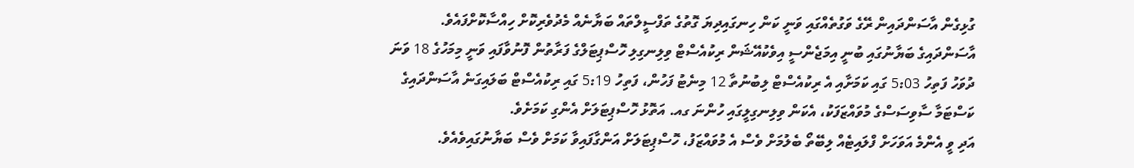ގުޅިގެން އާސަންދައިން ރޭގެ ވަގުތެއްގައި ވަނީ ކަން ހިނގައިދިޔަ ގޮތުގެ ތަފްސީލްތައް ބަޔާނެއް މެދުވެރިކޮށް ހިއްސާކޮށްފައެވެ.
އާސަންދައިގެ ބަޔާނުގައި ބުނީ އިމަޖެންސީ އިވެކުއޭޝަން ރިކުއެސްޓް ވިލިނގިލި ހޮސްޕިޓަލްގެ ފަރާތުން ފޮނުވާފައި ވަނީ މިމަހުގެ 18 ވަނަ ދުވަހު ފަތިހު 5:03 ގައި ކަމަށާއި އެ ރިކުއެސްޓް ލިބުނުތާ 12 މިނެޓު ފަހުން، ފަތިހު 5:19 ގައި ރިކުއެސްޓް ބަލައިގަނެ އާސަންދައިގެ ކަސްޓަމާ ސާވިސަސްގެ މުވައްޒަފަކު، އެކަން ވިލިނގިލީގައި ހުންނަ ގއ. އަތޮޅު ހޮސްޕިޓަލަށް އެންގި ކަމަށެވެ.
އަދި ވީ އެންމެ އަވަހަށް ފްލައިޓެއް ލިބޭތޯ ބެލުމަށް ވެސް އެ މުވައްޒަފު، ހޮސްޕިޓަލަށް އަންގާފައިވާ ކަމަށް ވެސް ބަޔާނުގައިވެއެވެ.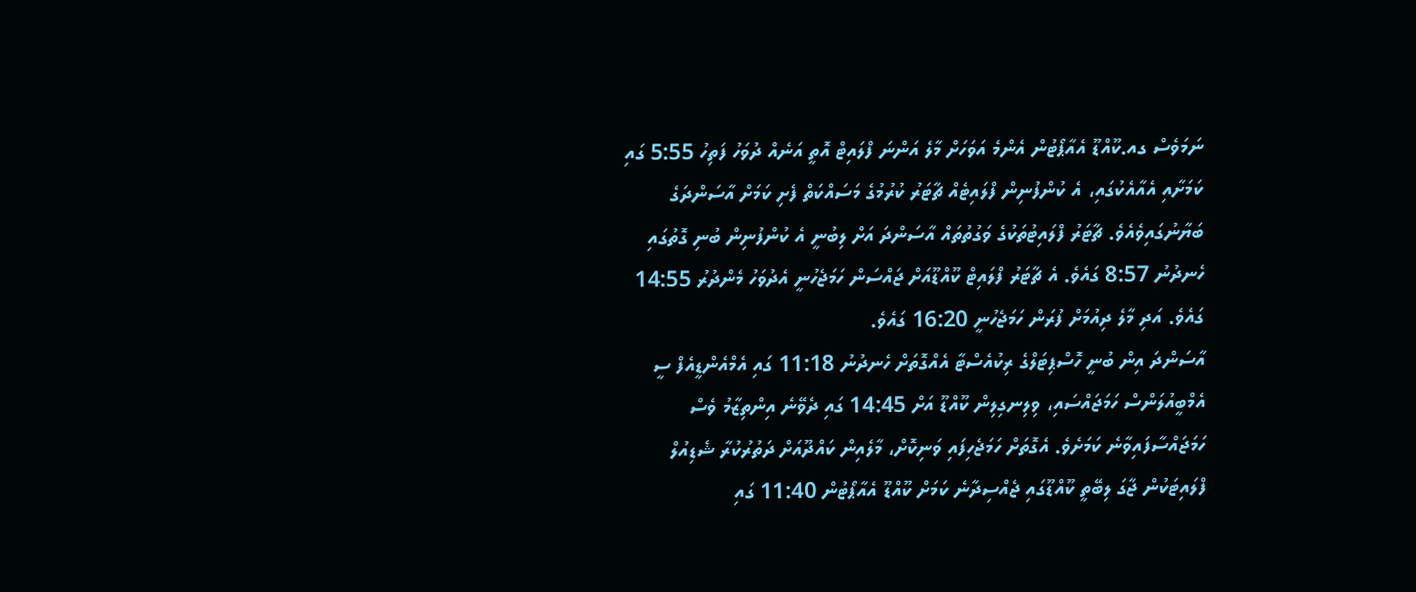ނަމަވެސް ގއ.ކޫއްޑޫ އެއާޕޯޓުން އެންމެ އަވަހަށް މާލެ އަންނަ ފްލައިޓް އޮތީ އަނެއް ދުވަހު ފަތިހު 5:55 ގައި ކަމަށާއި އެއާއެކުގައި، އެ ކުންފުނިން ފްލައިޓެއް ޗާޓަރު ކުރުމުގެ މަސައްކަތް ފެށި ކަމަށް އާސަންދަގެ ބަޔާނުގައިވެއެވެ. ޗާޓަރު ފްލައިޓުތަކުގެ ވަގުތުތައް އާސަންދަ އަށް ލިބުނީ އެ ކުންފުނިން ބުނި ގޮތުގައި ހެނދުނު 8:57 ގައެވެ. އެ ޗާޓަރު ފްލައިޓް ކޫއްޑޫއަށް ޖައްސަން ހަމަޖެހުނީ އެދުވަހު މެންދުރު 14:55 ގައެވެ. އަދި މާލެ ދިއުމަށް ފުރަން ހަމަޖެހުނީ 16:20 ގައެވެ.
އާސަންދަ އިން ބުނީ ހޮސްޕިޓަލްގެ ރިކުއެސްޓާ އެއްގޮތަށް ހެނދުނު 11:18 ގައި އެމްއެންޑީއެފް ސީ އެމްބީއުލަންސް ހަމަޖައްސައި، ވިލިނގިލިން ކޫއްޑޫ އަށް 14:45 ގައި ދެވޭނެ އިންތިޒާމު ވެސް ހަމަޖައްސާފައިވާނެ ކަމަށެވެ. އެގޮތަށް ހަމަޖެހިފައި ވަނިކޮށް، މާލެއިން ކައްދޫއަށް ދަތުރުކުރާ ޝެޑިއުލް ފްލައިޓަކުން ޖާގަ ލިބޭތީ ކޫއްޑޫގައި ޖެއްސިދާނެ ކަމަށް ކޫއްޑޫ އެއާޕޯޓުން 11:40 ގައި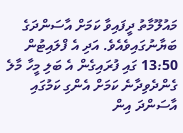މައުލޫމާތު ދީފައިވާ ކަމަށް އާސަންދަގެ ބަޔާނުގައިވެއެވެ. އަދި އެ ފްލައިޓުން 13:50 ގައި ފުރައިގެން އެ ބަލި މީހާ މާލެ ގެންދެވިދާނެ ކަމަށް އެންގި ކަމުގައި އާސަންދަ އިން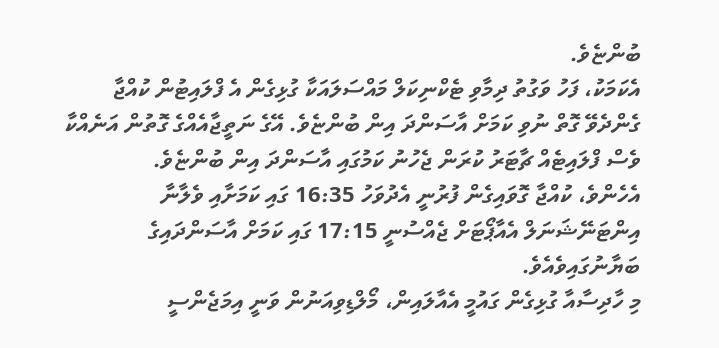ބުންޏެވެ.
އެކަމަކު، ފަހު ވަގުތު ދިމާވި ޓެކްނިކަލް މައްސަލައަކާ ގުޅިގެން އެ ފްލައިޓުން ކުއްޖާ ގެންދެވޭ ގޮތް ނުވި ކަމަށް އާސަންދަ އިން ބުންޏެވެ. އޭގެ ނަތީޖާއެއްގެ ގޮތުން އަނެއްކާ ވެސް ފްލައިޓެއް ޗާޓަރު ކުރަން ޖެހުނު ކަމުގައި އާސަންދަ އިން ބުންޏެވެ.
އެހެންވެ، ކުއްޖާ ގޮވައިގެން ފުރުނީ އެދުވަހު 16:35 ގައި ކަމަށާއި ވެލާނާ އިންޓަނޭޝަނަލް އެއާޕޯޓަށް ޖެއްސުނީ 17:15 ގައި ކަމަށް އާސަންދައިގެ ބަޔާނުގައިވެއެވެ.
މި ހާދިސާއާ ގުޅިގެން ގައުމީ އެއާލައިން، މޯލްޑިވިއަނުން ވަނީ އިމަޖެންސީ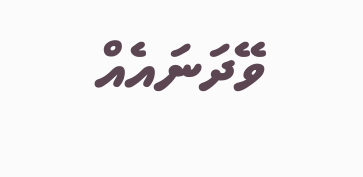ވޭދަނައެއް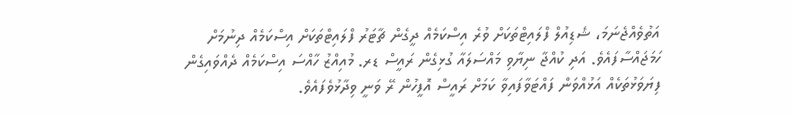އަތުވެއްޖެނަމަ، ޝެޑިއުލް ފްލައިޓްތަކަށް ވުރެ އިސްކަމެއް ދީގެން ޗާޓަރު ފްލައިޓްތަކަށް އިސްކަމެއް ދިނުމަށް ހަމަޖައްސާފައެވެ. އަދި ކުއްޖާ ނިޔާވި މައްސަލައާ ގުޅިގެން ރައީސް ޑރ. މުއިއްޒު ހާއްސަ އިސްކަމެއް ދެއްވައިގެން ފިޔަވަޅުތަކެއް އަޅުއްވަން ފައްޓަވާފައިވާ ކަމަށް ރައީސް އޮފީހުން ރޭ ވަނީ ވިދާޅުވެފައެވެ.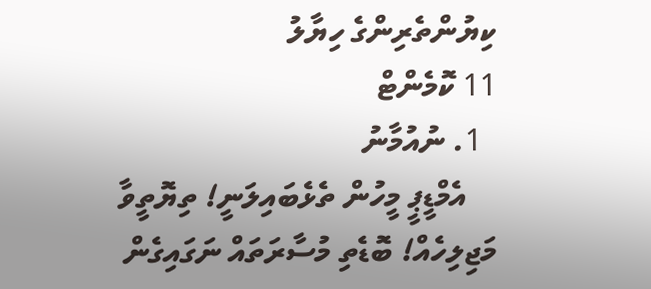ކިޔުންތެރިންގެ ހިޔާލު
11 ކޮމެންޓް
  1. ނުއުމާނު
    އެމްޑީޕީ މީހުން ތެޅެބައިލަނީ! ތިޔޮތީވާ މަޖިލިހެއް! ބޮޑެތި މުސާރަތައް ނަގައިގެން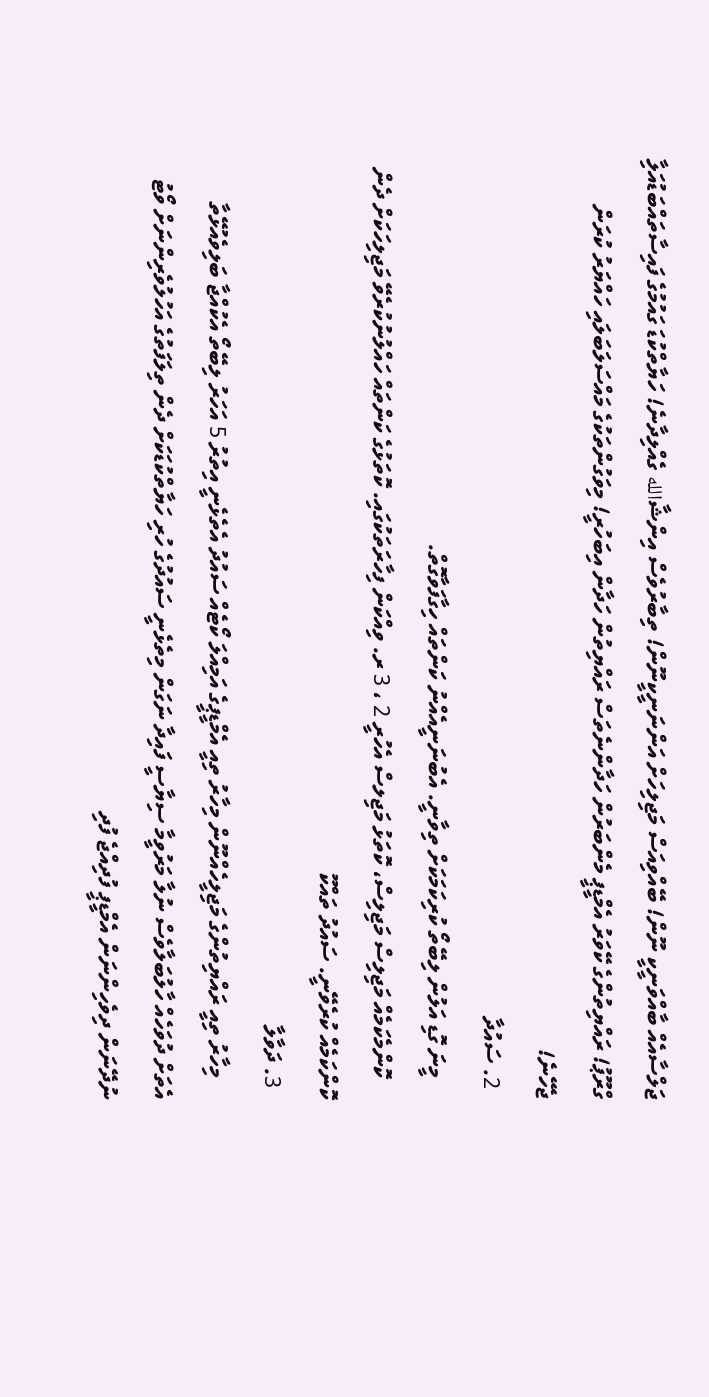ޖަލްސާއެއް ބާއްވަނީކީ ނޫން! ބޭއްވިއަސް މަޖިލިހަށް އަންނަނީކީނޫން! ތިބާރުވެސް އިންޝާالله ގެއްލިދާނެ! ހަޔާތްކުޑަ ގައުމުގެ ފައިސާތައްބަޑުއަލާި ގްރޫޕު! ރައްޔިތުންގެ ކޭވަރު އެމްޑީޕީ މެންބަރުން ހަދާންނެތަސް ރައްޔިތުން ހަދާން އިބަހުރީ! މިވަގުންތަކުގެ މައްސަލަބަލައި ހައްޔަރު ކުރަން ޖެހޭނެ!
  2. ސައުދާ
    މީނަ ގޮޑި އަލުން ލިބޭތޯ ކުރިކަމަކަށް ތިވާނީ. އެބުނަނީއެއްނު ކަންތައް ހިގާފަވާގޮތް.
    ކޮންމެކަމެއް މަޖިލިސް މަޖިލިސް، ކޮތަޅު މަޖިލސް އެހުރީ 2 ، 3 ރ. ވިއްކަން ފިހާރަތަކުގައި. ކޮތަޅުގެ ކަންތައް ހައްލުނުކުރެވޭ މަޖިލިހަކަށް ދެން ކޮންކަމެއް ކުރެވޭނީ. ސައުދު ތައްކޫ
  3. ދަވާލާ
    މިހާރު ތިއީ ރައްޔިތުންގެ މަޖިލީހެއްނޫން މިހާރު ތިއީ އެމްޑީޕީގެ އަމިއްލަ ކޯޓެއް ސައުދު އެތެޅެނީ އިތުރު 5 އަހަރު ލިބޭތޯ އެކުއްޖާ ބަލިވެއުޅޭތާ އެތަށް ދުވަހެއް ހާލުބަލާވެސް ނުލާ މަރުވީމާ ސިޔާސީ ފައިދާ ނަގަން މިތެޅެނީ ސައުދުގެ ހުރި ހަޔާތްކުޑަކަށް ދެން ތިލަފަތުގެ އަހުލުވެރިންނަށް ވޯޓު ނުދޭނަން ދިވެހިންނަން އެމްޑީޕީ ފުދިއްޖެ ފުދި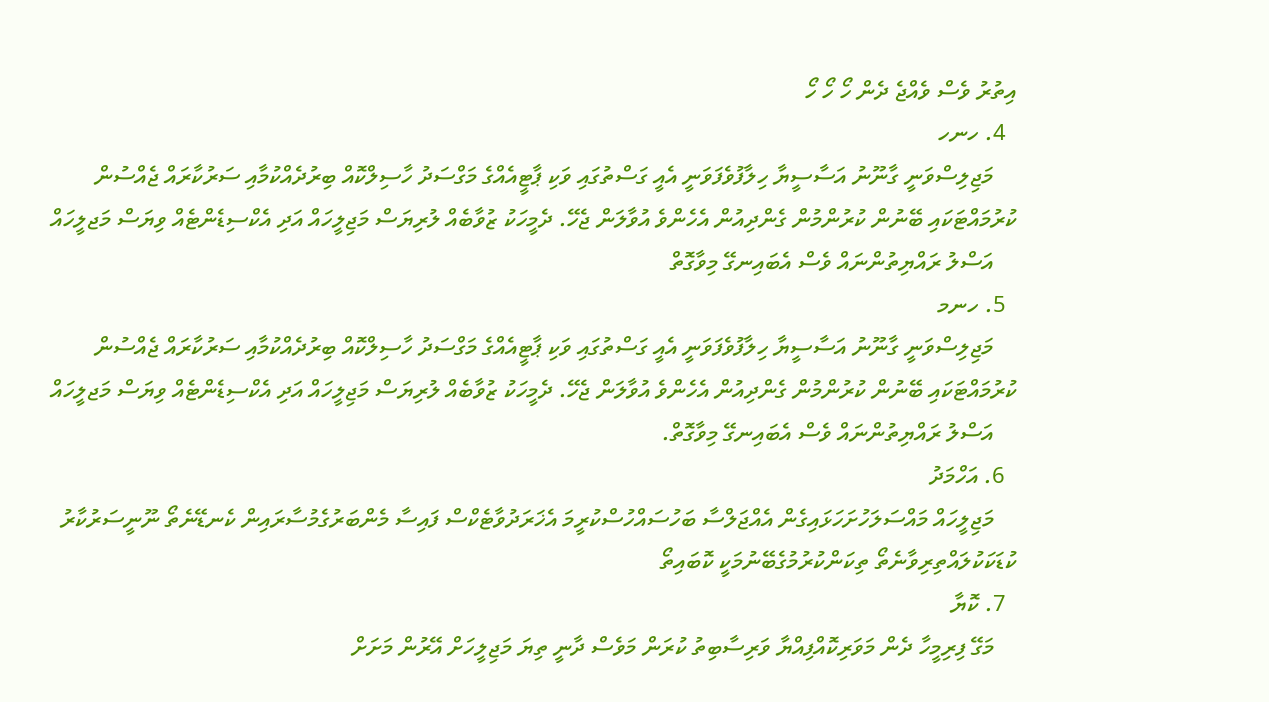އިތުރު ވެސް ވެއްޖެ ދެން ހޯ ހޯ ހޯ
  4. ހނހ
    މަޖިލިސްވަނީ ގާނޫނު އަސާސީޔާ ހިލާފުވެފަވަނީ އެއީ ގަސްތުގައި ވަކި ޕާޓީއެއްގެ މަގްސަދު ހާސިލްކޮއް ބިރުދެއްކުމާއި ސަރުކާރައް ޖެއްސުން ކުރުމައްޓަކައި ބޭނުން ކުރުންމުން ގެންދިއުން އެހެންވެ އުވާލަން ޖެހޭ. ދެމީހަކު ޒުވާބެއް ލުރިޔަސް މަޖިލީހައް އަދި އެކްސިޑެންޓެއް ވިޔަސް މަޖލީހައް
    އަސްލު ރައްޔިތުންނައް ވެސް އެބައިނގޭ މިވާގޮތް
  5. ހނމ
    މަޖިލިސްވަނީ ގާނޫނު އަސާސީޔާ ހިލާފުވެފަވަނީ އެއީ ގަސްތުގައި ވަކި ޕާޓީއެއްގެ މަގްސަދު ހާސިލްކޮއް ބިރުދެއްކުމާއި ސަރުކާރައް ޖެއްސުން ކުރުމައްޓަކައި ބޭނުން ކުރުންމުން ގެންދިއުން އެހެންވެ އުވާލަން ޖެހޭ. ދެމީހަކު ޒުވާބެއް ލުރިޔަސް މަޖިލީހައް އަދި އެކްސިޑެންޓެއް ވިޔަސް މަޖލީހައް
    އަސްލު ރައްޔިތުންނައް ވެސް އެބައިނގޭ މިވާގޮތް.
  6. އަހްމަދު
    މަޖިލީހައް މައްސަލަހުށަހަޅައިގެން އެއްޖަލްސާ ބަހުސައްހުސްކުރީމަ އެޚަރަދުވާޓެކްސް ފައިސާ މެންބަރުގެމުސާރައިން ކެނޑޭނެތޯ ނޫނީސަރުކާރު ކުޑަކަކުލައްތިރިވާނެތޯ ތިކަންކުރުމުގެބޭނުމަކީ ކޮބައިތޯ
  7. ކޮޔާ
    މަގޭ ފިރިމީހާ ދެން މަވަރިކޮއްފިއްޔާ ވަރިސާބިތު ކުރަން މަވެސް ދާނީ ތިޔަ މަޖިލީހަށް އޭރުން މަށަށް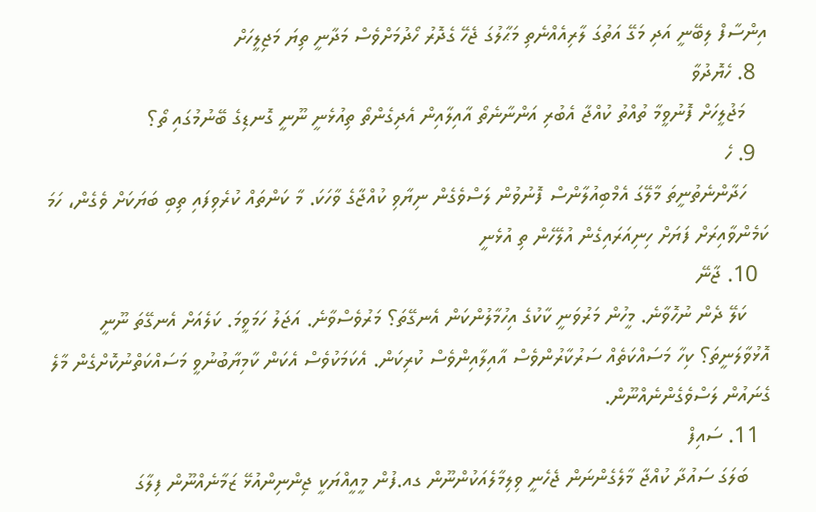އިންސާފް ލިބޭނީ އަދި މަގޭ އަތުގަ ލާރިއެއްނެތި މަޙާލުގަ ޖެހޭ ގެދޮރު ހޯދުމަށްވެސް މަދާނީ ތިޔަ މަޖިލީހަށް
  8. ހެޔޮދުވާ
    މަޖުލީހަށް ފޮނުވީމާ ތުއްތު ކުއްޖާ އެބުރި އަންނާނެތޯ އާއިލާއިން އެދިގެންތޯ ތިއުޅެނީ ނޫނީ ގޮނޑިގެ ބޭނުމުގައި ތޯ؟
  9. ހެ
    ހަދާންނެތުނީތަ މާލޭގަ އެމްބިއުލާންސް ފޮނުވުން ލަސްވެގެން ނިޔާވި ކުއްޖާގެ ވާހަކަ. މާ ކަންތައް ކުރެވިފައި ތިބި ބަޔަކަށް ވެގެން، ހަމަ ކަމެންވާއިރަށް ފަޔަށް ހިނިއަރައިގެން އުލޭހެން ތި އުޅެނީ
  10. ޖާނޭ
    ކަލޭ ދެން ނުހޮވާނެ. މީހުން މަރުވަނީ ކާކުގެ އިހުމާލުންކަން އެނގޭތަ؟ މަރުވެސްވާނެ. އަޖަލު ހަމަވީމަ. ކަލެއަށް އެނގޭތަ ނޫނީ އޮޅުވާލަނީތަ؟ ކިހާ މަސައްކަތެއް ސަރުކާރުންވެސް އާއިލާއިންވެސް ކުރިކަން. އެކަމަކުވެސް އެކަން ކާމިޔާބުނުވީ މަސައްކަތްނުކޮށްގެން މާލެ ގެނައުން ލަސްވެގެންނެއްނޫން.
  11. ސައިފް
    ބަލަގަ ސައުދާ ކުއްޖާ މާލެގެންނަން ޖެހެނީ ވިލިމާލެއަކުންނޫން ގއ.ފުން މީއީއްޔަކީ ޖިންނިންއުޅޭ ޒަމާނެއްނޫން ފިލާގަ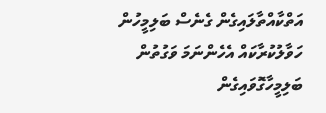އަތްކާއްތާލައިގެން ގެނެސް ބަލިމީހުން ހަވާލުކުރާކައް އެހެންނަމަ ވަގުތުން ބަލިމީހާގޮވައިގެން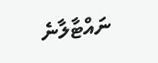ނައްޓާލާނެ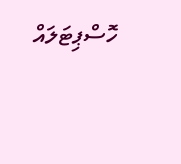ހޮސްޕިޓަލައް